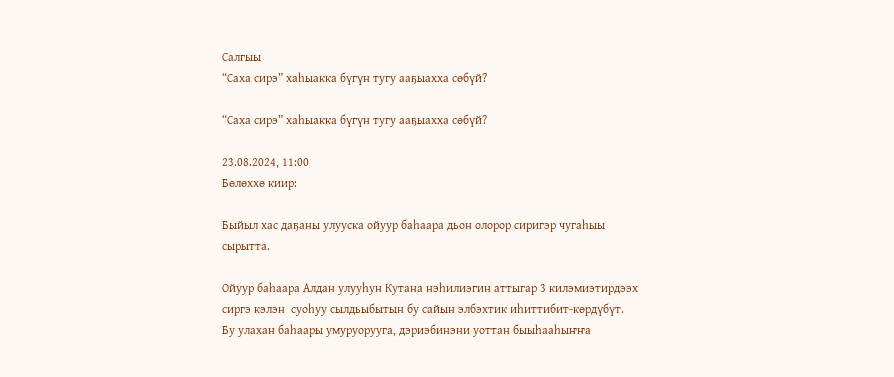Салгыы
“Саха сирэ” хаһыакка бүгүн тугу ааҕыахха сөбүй?

“Саха сирэ” хаһыакка бүгүн тугу ааҕыахха сөбүй?

23.08.2024, 11:00
Бөлөххө киир:

Быйыл хас даҕаны улууска ойуур баһаара дьон олорор сиригэр чугаһыы сырытта.

Ойуур баһаара Алдан улууһун Кутана нэһилиэгин аттыгар 3 килэмиэтирдээх сиргэ кэлэн  суоһуу сылдьыбытын бу сайын элбэхтик иһиттибит-көрдүбүт. Бу улахан баһаары умуруорууга, дэриэбинэни уоттан быыһааһыҥҥа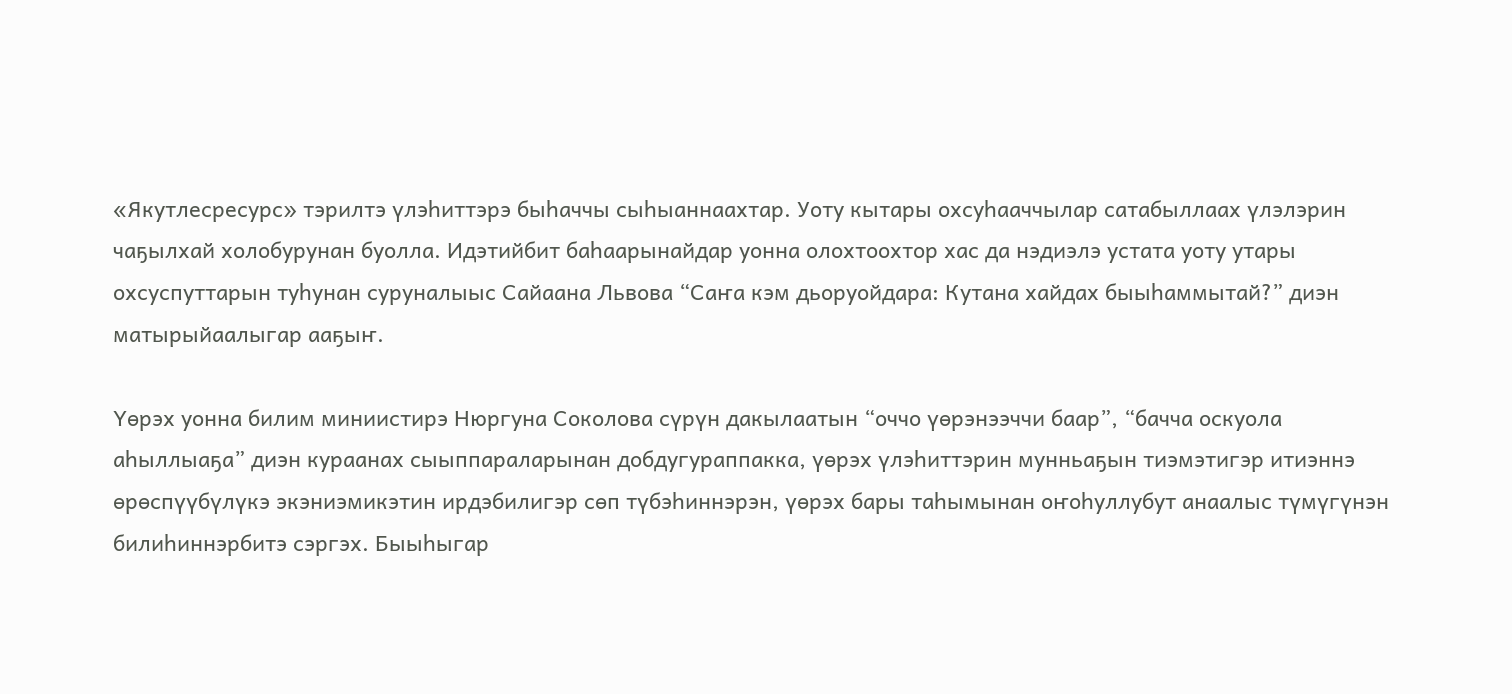«Якутлесресурс» тэрилтэ үлэһиттэрэ быһаччы сыһыаннаахтар. Уоту кытары охсуһааччылар сатабыллаах үлэлэрин чаҕылхай холобурунан буолла. Идэтийбит баһаарынайдар уонна олохтоохтор хас да нэдиэлэ устата уоту утары охсуспуттарын туһунан суруналыыс Сайаана Львова “Саҥа кэм дьоруойдара: Кутана хайдах быыһаммытай?” диэн матырыйаалыгар ааҕыҥ.

Үөрэх уонна билим миниистирэ Нюргуна Соколова сүрүн дакылаатын “оччо үөрэнээччи баар”, “бачча оскуола аһыллыаҕа” диэн кураанах сыыппараларынан добдугураппакка, үөрэх үлэһиттэрин мунньаҕын тиэмэтигэр итиэннэ өрөспүүбүлүкэ экэниэмикэтин ирдэбилигэр сөп түбэһиннэрэн, үөрэх бары таһымынан оҥоһуллубут анаалыс түмүгүнэн билиһиннэрбитэ сэргэх. Быыһыгар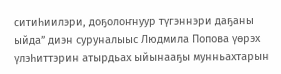ситиһиилэри, доҕолоҥнуур түгэннэри даҕаны ыйда” диэн суруналыыс Людмила Попова үөрэх үлэһиттэрин атырдьах ыйынааҕы мунньахтарын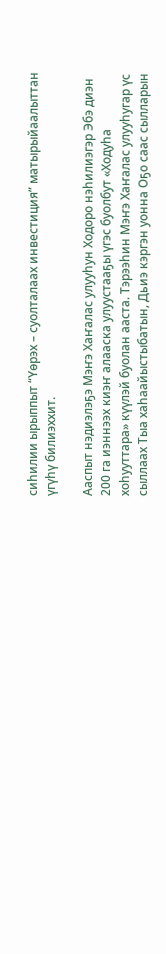сиһилии ырыппыт “Үөрэх – суолталаах инвестиция” матырыйаалыттан үгүһү билиэххит.

Ааспыт нэдиэлэҕэ Мэҥэ Хаҥалас улууһун Ходоро нэһилиэгэр Эбэ диэн 200 га иэннээх киэҥ алааска улуустааҕы үгэс буолбут «Ходуһа хоһууттара» күүлэй буолан ааста. Тэрээһин Мэҥэ Хаҥалас улууһугар үс сыллаах Тыа хаһаайыстыбатын, Дьиэ кэргэн уонна Оҕо саас сылларын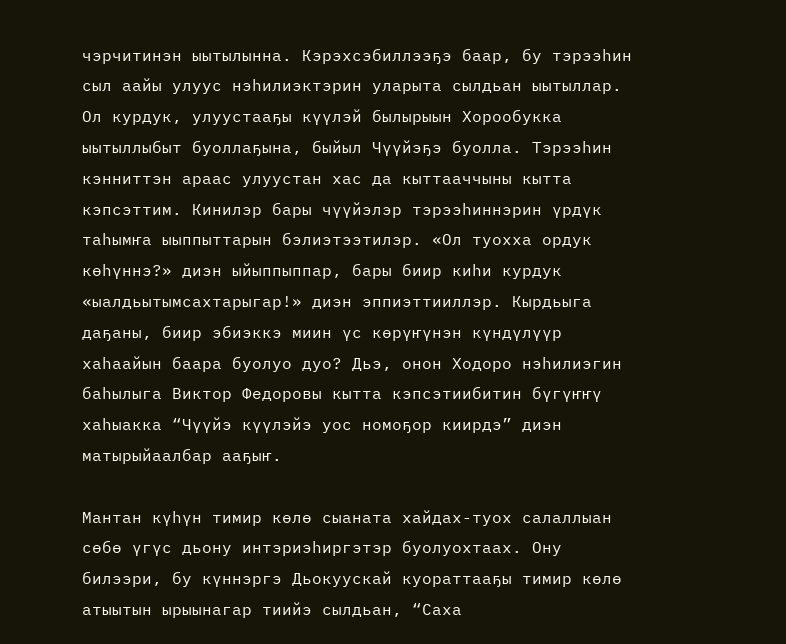чэрчитинэн ыытылынна. Кэрэхсэбиллээҕэ баар, бу тэрээһин сыл аайы улуус нэһилиэктэрин уларыта сылдьан ыытыллар. Ол курдук, улуустааҕы күүлэй былырыын Хорообукка ыытыллыбыт буоллаҕына, быйыл Чүүйэҕэ буолла. Тэрээһин кэнниттэн араас улуустан хас да кыттааччыны кытта кэпсэттим. Кинилэр бары чүүйэлэр тэрээһиннэрин үрдүк таһымҥа ыыппыттарын бэлиэтээтилэр. «Ол туохха ордук көһүннэ?» диэн ыйыппыппар, бары биир киһи курдук «ыалдьытымсахтарыгар!» диэн эппиэттииллэр. Кырдьыга даҕаны, биир эбиэккэ миин үс көрүҥүнэн күндүлүүр хаһаайын баара буолуо дуо? Дьэ, онон Ходоро нэһилиэгин баһылыга Виктор Федоровы кытта кэпсэтиибитин бүгүҥҥү хаһыакка “Чүүйэ күүлэйэ уос номоҕор киирдэ” диэн матырыйаалбар ааҕыҥ.

Мантан күһүн тимир көлө сыаната хайдах-туох салаллыан сөбө үгүс дьону интэриэһиргэтэр буолуохтаах. Ону билээри, бу күннэргэ Дьокуускай куораттааҕы тимир көлө атыытын ырыынагар тиийэ сылдьан, “Саха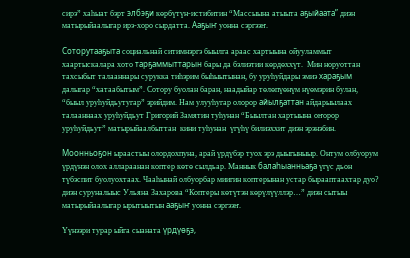сирэ” хаһыат бэрт элбэҕи көрбүтүн-истибитин “Массыына атыыта аҕыйаата” диэн матырыйаалыгар ирэ-хоро сырдатта. Ааҕыҥ уонна сэргээҥ.

Соторутааҕыта социальнай ситимнэргэ быылга араас хартыына ойууламмыт хаартыскалара хото тарҕаммыттарын бары да бэлиэтии көрдөххүт.  Мин норуоттан тахсыбыт талааннары сурукка тиһэрим быһыытынан, бу уруһуйдары эмиэ хараҕым далыгар “хатаабытым”. Сотору буолан баран, наадыйар төлөпүөнүм нүөмэрин булан, “быыл уруһуйдьутугар” эрийдим. Нам улууһугар олорор айылҕаттан айдарыылаах талааннаах уруһуйдьут Григорий Замятин туһунан “Быылтан хартыына оҥорор уруһуйдьут” матырыйаалбыттан  кини туһунан  үгүһү билиэххит диэн эрэнэбин.

Моонньоҕон ыраастыы олордохпуна, арай үрдүбэр туох эрэ дыыгыныыр. Онтум олбуорум үрдүнэн олох аллараанан коптер көтө сылдьар. Маннык балаһыанньаҕа үгүс дьон түбэспит буолуохтаах. Чааһынай олбуорбар миигин коптерынан устар бырааптаахтар дуо? диэн суруналыыс Ульяна Захарова “Коптеры көтүтэн көрүлүүллэр…” диэн сытыы матырыйаалыгар ырытыытын ааҕыҥ уонна сэргээҥ.

Үүнээри турар ыйга сыаната үрдүөҕэ,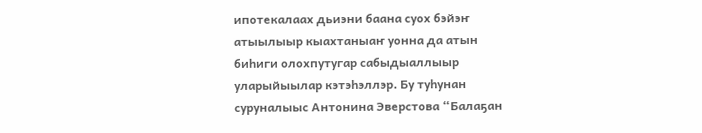ипотекалаах дьиэни баана суох бэйэҥ атыылыыр кыахтаныаҥ уонна да атын биһиги олохпутугар сабыдыаллыыр уларыйыылар кэтэһэллэр. Бу туһунан суруналыыс Антонина Эверстова “Балаҕан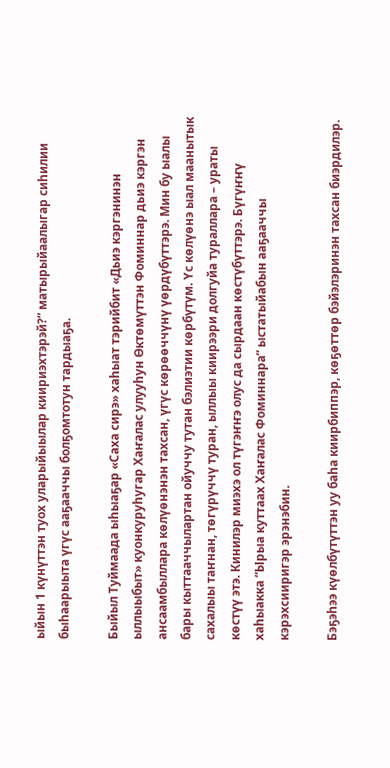ыйын 1 күнүттэн туох уларыйыылар киириэхтэрэй?” матырыйаалыгар сиһилии быһаарыыта үгүс ааҕааччы болҕомтотун тардыаҕа.

Быйыл Туймаада ыһыаҕар «Саха сирэ» хаһыат тэрийбит «Дьиэ кэргэнинэн ыллыыбыт» куонкуруһугар Хаҥалас улууһун Өктөмүттэн Фоминнар дьиэ кэргэн ансаамбыллара көлүөнэнэн тахсан, үгүс көрөөччүнү үөрдүбүттэрэ. Мин бу ыалы бары кыттааччылартан ойуччу тутан бэлиэтии көрбүтүм. Үс көлүөнэ ыал маанытык сахалыы таҥнан, төгүрүччү туран, ыллыы киирээри долгуйа тураллара – ураты көстүү этэ. Кинилэр миэхэ ол түгэҥҥэ олус да сырдаан көстүбүттэрэ. Бүгүҥҥү хаһыакка “Ырыа куттаах Хаҥалас Фоминнара” ыстатыйабын ааҕааччы кэрэхсииригэр эрэнэбин.

Бэҕэһээ күөлбүтүттэн уу баһа киирбиппэр, көҕөттөр бэйэлэринэн тахсан биэрдилэр.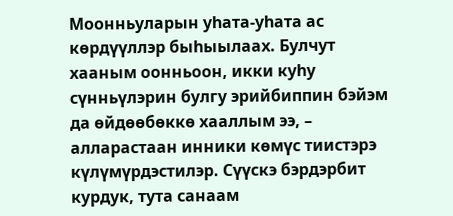Моонньуларын уһата-уһата ас көрдүүллэр быһыылаах. Булчут хааным оонньоон, икки куһу сүнньүлэрин булгу эрийбиппин бэйэм  да өйдөөбөккө хааллым ээ, – алларастаан инники көмүс тиистэрэ күлүмүрдэстилэр. Сүүскэ бэрдэрбит курдук, тута санаам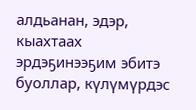алдьанан, эдэр, кыахтаах эрдэҕинээҕим эбитэ буоллар, күлүмүрдэс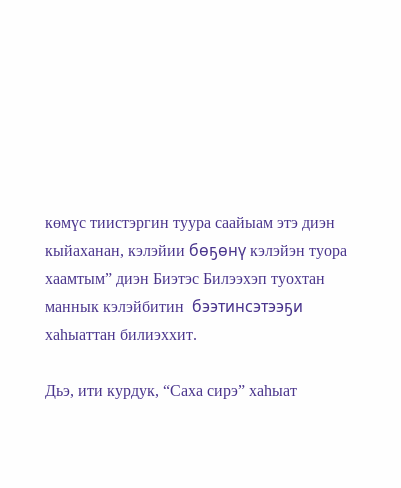көмүс тиистэргин туура саайыам этэ диэн кыйаханан, кэлэйии бөҕөнү кэлэйэн туора хаамтым” диэн Биэтэс Билээхэп туохтан маннык кэлэйбитин  бээтинсэтээҕи хаһыаттан билиэххит.

Дьэ, ити курдук, “Саха сирэ” хаһыат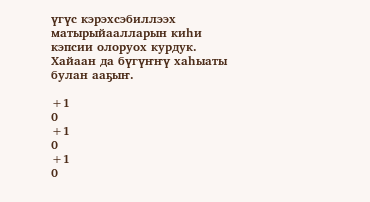үгүс кэрэхсэбиллээх матырыйаалларын киһи кэпсии олоруох курдук. Хайаан да бүгүҥҥү хаһыаты булан ааҕыҥ.

+1
0
+1
0
+1
0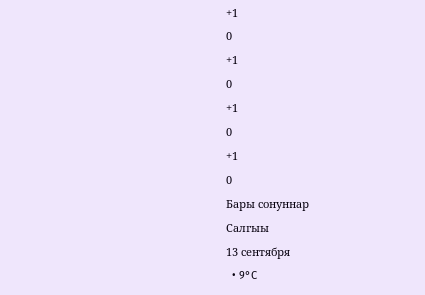+1
0
+1
0
+1
0
+1
0
Бары сонуннар
Салгыы
13 сентября
  • 9°C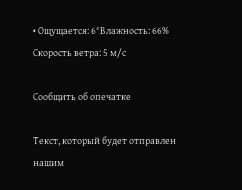• Ощущается: 6°Влажность: 66% Скорость ветра: 5 м/с

Сообщить об опечатке

Текст, который будет отправлен нашим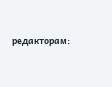редакторам: